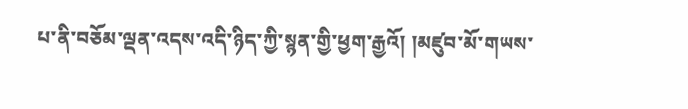པ་ནི་བཅོམ་ལྡན་འདས་འདི་ཉིད་ཀྱི་སྙན་གྱི་ཕྱག་རྒྱའོ། །མཛུབ་མོ་གཡས་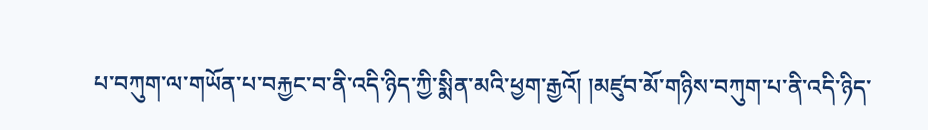པ་བཀུག་ལ་གཡོན་པ་བརྐྱང་བ་ནི་འདི་ཉིད་ཀྱི་སྨིན་མའི་ཕྱག་རྒྱའོ། །མཛུབ་མོ་གཉིས་བཀུག་པ་ནི་འདི་ཉིད་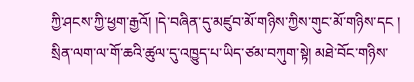ཀྱི་ཤངས་ཀྱི་ཕྱག་རྒྱའོ། །དེ་བཞིན་དུ་མཛུབ་མོ་གཉིས་ཀྱིས་གུང་མོ་གཉིས་དང ། སྲིན་ལག་ལ་གོ་ཆའི་ཚུལ་དུ་འཁྱུད་པ་ཡིད་ཙམ་བཀུག་སྟེ། མཐེ་བོང་གཉིས་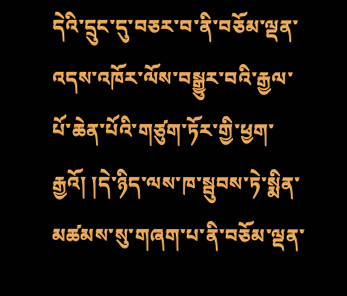དེའི་དྲུང་དུ་བཅར་བ་ནི་བཅོམ་ལྡན་འདས་འཁོར་ལོས་བསྒྱུར་བའི་རྒྱལ་པོ་ཆེན་པོའི་གཙུག་ཏོར་གྱི་ཕྱག་རྒྱའོ། །དེ་ཉིད་ལས་ཁ་སྦུབས་ཏེ་སྨིན་མཚམས་སུ་གཞག་པ་ནི་བཅོམ་ལྡན་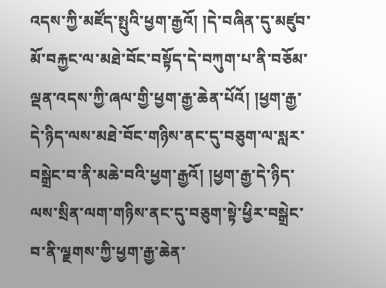འདས་ཀྱི་མཛོད་སྤུའི་ཕྱག་རྒྱའོ། །དེ་བཞིན་དུ་མཛུབ་མོ་བརྐྱང་ལ་མཐེ་བོང་བསྟོད་དེ་བཀུག་པ་ནི་བཅོམ་ལྡན་འདས་ཀྱི་ཞལ་གྱི་ཕྱག་རྒྱ་ཆེན་པོའོ། །ཕྱག་རྒྱ་དེ་ཉིད་ལས་མཐེ་བོང་གཉིས་ནང་དུ་བཅུག་ལ་སླར་བསྒྲེང་བ་ནི་མཆེ་བའི་ཕྱག་རྒྱའོ། །ཕྱག་རྒྱ་དེ་ཉིད་ལས་སྲིན་ལག་གཉིས་ནང་དུ་བཅུག་སྟེ་ཕྱིར་བསྒྲེང་བ་ནི་ལྗགས་ཀྱི་ཕྱག་རྒྱ་ཆེན་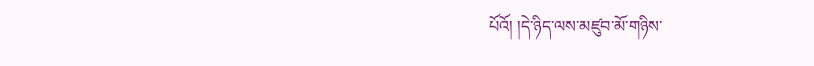པོའོ། །དེ་ཉིད་ལས་མཛུབ་མོ་གཉིས་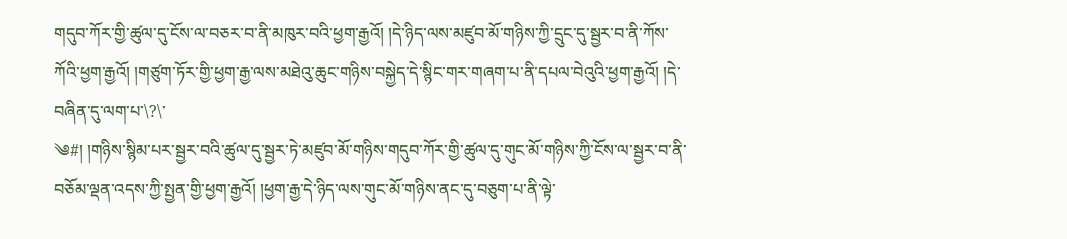གདུབ་ཀོར་གྱི་ཚུལ་དུ་ངོས་ལ་བཅར་བ་ནི་མཁུར་བའི་ཕྱག་རྒྱའོ། །དེ་ཉིད་ལས་མཛུབ་མོ་གཉིས་ཀྱི་དྲུང་དུ་སྦྱར་བ་ནི་ཀོས་ཀོའི་ཕྱག་རྒྱའོ། །གཙུག་ཏོར་གྱི་ཕྱག་རྒྱ་ལས་མཐེའུ་ཆུང་གཉིས་བསྐྱེད་དེ་སྙིང་གར་གཞག་པ་ནི་དཔལ་བེའུའི་ཕྱག་རྒྱའོ། །དེ་བཞིན་དུ་ལག་པ་\?\་
༄#། །གཉིས་སྙིམ་པར་སྦྱར་བའི་ཚུལ་དུ་སྦྱར་ཏེ་མཛུབ་མོ་གཉིས་གདུབ་ཀོར་གྱི་ཚུལ་དུ་གུང་མོ་གཉིས་ཀྱི་ངོས་ལ་སྦྱར་བ་ནི་བཅོམ་ལྡན་འདས་ཀྱི་སྤྱན་གྱི་ཕྱག་རྒྱའོ། །ཕྱག་རྒྱ་དེ་ཉིད་ལས་གུང་མོ་གཉིས་ནང་དུ་བཅུག་པ་ནི་ལྟེ་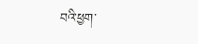བའི་ཕྱག་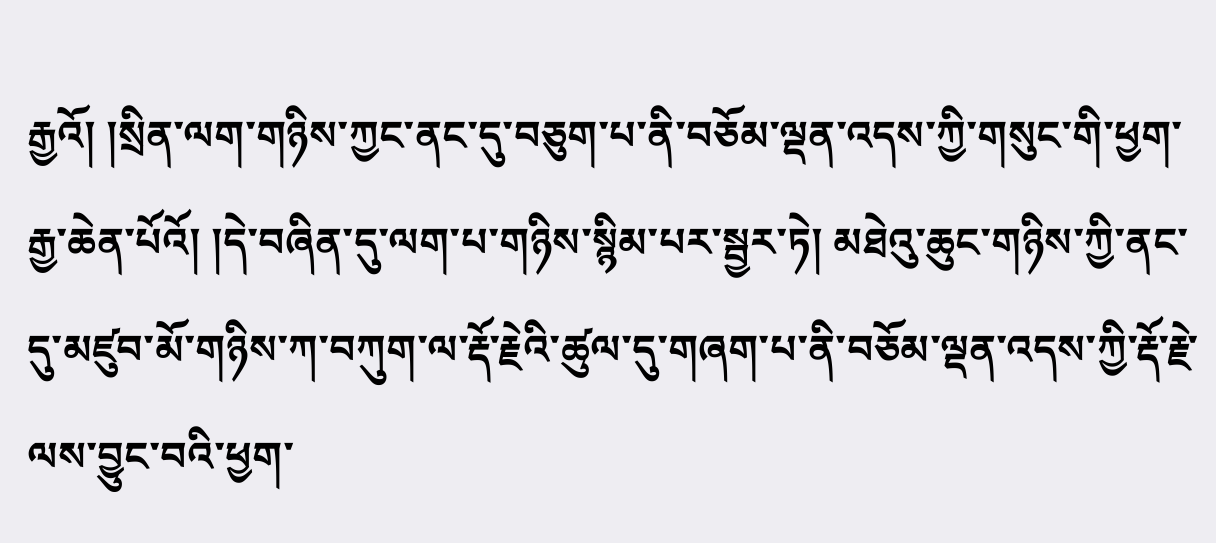རྒྱའོ། །སྲིན་ལག་གཉིས་ཀྱང་ནང་དུ་བཅུག་པ་ནི་བཅོམ་ལྡན་འདས་ཀྱི་གསུང་གི་ཕྱག་རྒྱ་ཆེན་པོའོ། །དེ་བཞིན་དུ་ལག་པ་གཉིས་སྙིམ་པར་སྦྱར་ཏེ། མཐེའུ་ཆུང་གཉིས་ཀྱི་ནང་དུ་མཛུབ་མོ་གཉིས་ཀ་བཀུག་ལ་རྡོ་རྗེའི་ཚུལ་དུ་གཞག་པ་ནི་བཅོམ་ལྡན་འདས་ཀྱི་རྡོ་རྗེ་ལས་བྱུང་བའི་ཕྱག་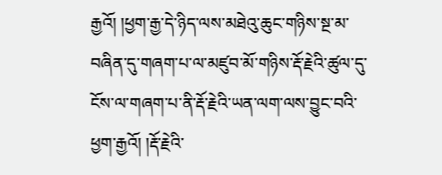རྒྱའོ། །ཕྱག་རྒྱ་དེ་ཉིད་ལས་མཐེའུ་ཆུང་གཉིས་སྔ་མ་བཞིན་དུ་གཞག་པ་ལ་མཛུབ་མོ་གཉིས་རྡོ་རྗེའི་ཚུལ་དུ་ངོས་ལ་གཞག་པ་ནི་རྡོ་རྗེའི་ཡན་ལག་ལས་བྱུང་བའི་ཕྱག་རྒྱའོ། །རྡོ་རྗེའི་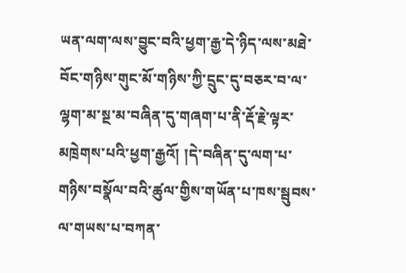ཡན་ལག་ལས་བྱུང་བའི་ཕྱག་རྒྱ་དེ་ཉིད་ལས་མཐེ་བོང་གཉིས་གུང་མོ་གཉིས་ཀྱི་དྲུང་དུ་བཅར་བ་ལ་ལྷག་མ་སྔ་མ་བཞིན་དུ་གཞག་པ་ནི་རྡོ་རྗེ་ལྟར་མཁྲེགས་པའི་ཕྱག་རྒྱའོ། །དེ་བཞིན་དུ་ལག་པ་གཉིས་བསྣོལ་བའི་ཚུལ་གྱིས་གཡོན་པ་ཁས་སྦུབས་ལ་གཡས་པ་བཀན་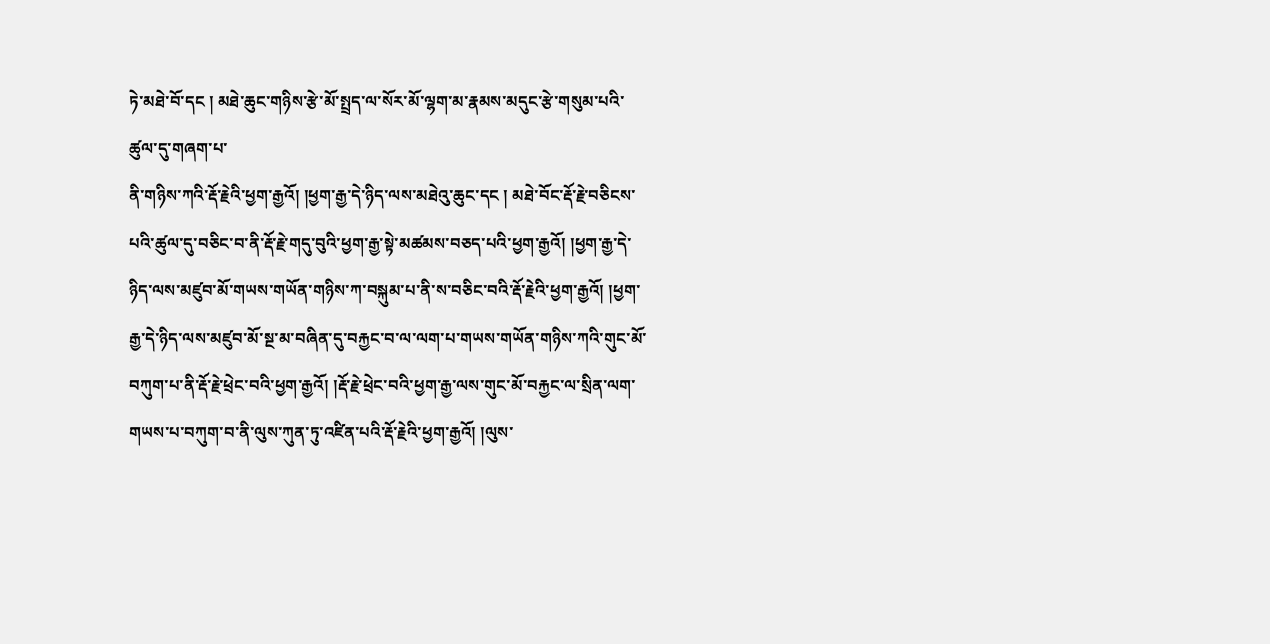ཏེ་མཐེ་བོ་དང ། མཐེ་ཆུང་གཉིས་རྩེ་མོ་སྤྲད་ལ་སོར་མོ་ལྷག་མ་རྣམས་མདུང་རྩེ་གསུམ་པའི་ཚུལ་དུ་གཞག་པ་
ནི་གཉིས་ཀའི་རྡོ་རྗེའི་ཕྱག་རྒྱའོ། །ཕྱག་རྒྱ་དེ་ཉིད་ལས་མཐེའུ་ཆུང་དང ། མཐེ་བོང་རྡོ་རྗེ་བཅིངས་པའི་ཚུལ་དུ་བཅིང་བ་ནི་རྡོ་རྗེ་གདུ་བུའི་ཕྱག་རྒྱ་སྟེ་མཚམས་བཅད་པའི་ཕྱག་རྒྱའོ། །ཕྱག་རྒྱ་དེ་ཉིད་ལས་མཛུབ་མོ་གཡས་གཡོན་གཉིས་ཀ་བསྐུམ་པ་ནི་ས་བཅིང་བའི་རྡོ་རྗེའི་ཕྱག་རྒྱའོ། །ཕྱག་རྒྱ་དེ་ཉིད་ལས་མཛུབ་མོ་སྔ་མ་བཞིན་དུ་བརྐྱང་བ་ལ་ལག་པ་གཡས་གཡོན་གཉིས་ཀའི་གུང་མོ་བཀུག་པ་ནི་རྡོ་རྗེ་ཕྲེང་བའི་ཕྱག་རྒྱའོ། །རྡོ་རྗེ་ཕྲེང་བའི་ཕྱག་རྒྱ་ལས་གུང་མོ་བརྐྱང་ལ་སྲིན་ལག་གཡས་པ་བཀུག་བ་ནི་ལུས་ཀུན་ཏུ་འཛིན་པའི་རྡོ་རྗེའི་ཕྱག་རྒྱའོ། །ལུས་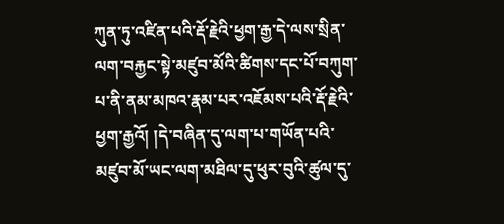ཀུན་ཏུ་འཛིན་པའི་རྡོ་རྗེའི་ཕྱག་རྒྱ་དེ་ལས་སྲིན་ལག་བརྐྱང་སྟེ་མཛུབ་མོའི་ཚིགས་དང་པོ་བཀུག་པ་ནི་ནམ་མཁའ་རྣམ་པར་འཇོམས་པའི་རྡོ་རྗེའི་ཕྱག་རྒྱའོ། །དེ་བཞིན་དུ་ལག་པ་གཡོན་པའི་མཛུབ་མོ་ཡང་ལག་མཐིལ་དུ་ཕུར་བུའི་ཚུལ་དུ་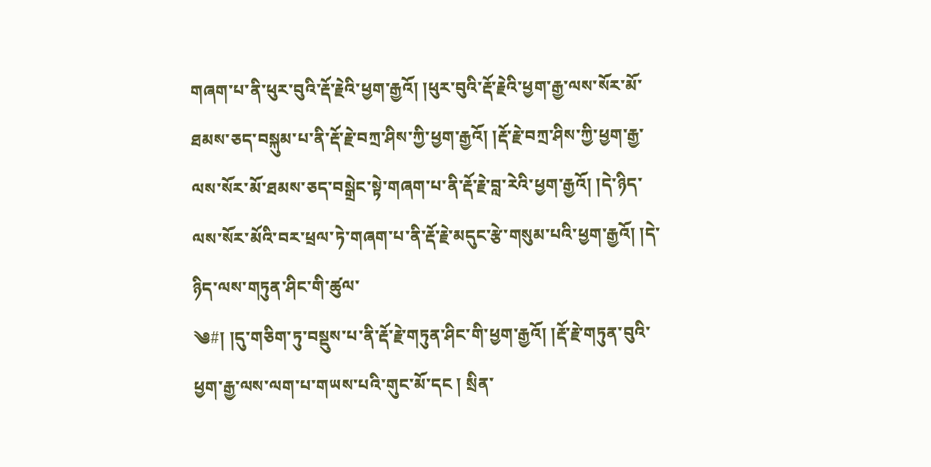གཞག་པ་ནི་ཕུར་བུའི་རྡོ་རྗེའི་ཕྱག་རྒྱའོ། །ཕུར་བུའི་རྡོ་རྗེའི་ཕྱག་རྒྱ་ལས་སོར་མོ་ཐམས་ཅད་བསྐུམ་པ་ནི་རྡོ་རྗེ་བཀྲ་ཤིས་ཀྱི་ཕྱག་རྒྱའོ། །རྡོ་རྗེ་བཀྲ་ཤིས་ཀྱི་ཕྱག་རྒྱ་ལས་སོར་མོ་ཐམས་ཅད་བསྒྲེང་སྟེ་གཞག་པ་ནི་རྡོ་རྗེ་བླ་རེའི་ཕྱག་རྒྱའོ། །དེ་ཉིད་ལས་སོར་མོའི་བར་ཕྲལ་ཏེ་གཞག་པ་ནི་རྡོ་རྗེ་མདུང་རྩེ་གསུམ་པའི་ཕྱག་རྒྱའོ། །དེ་ཉིད་ལས་གཏུན་ཤིང་གི་ཚུལ་
༄#། །དུ་གཅིག་ཏུ་བསྡུས་པ་ནི་རྡོ་རྗེ་གཏུན་ཤིང་གི་ཕྱག་རྒྱའོ། །རྡོ་རྗེ་གཏུན་བུའི་ཕྱག་རྒྱ་ལས་ལག་པ་གཡས་པའི་གུང་མོ་དང ། སྲིན་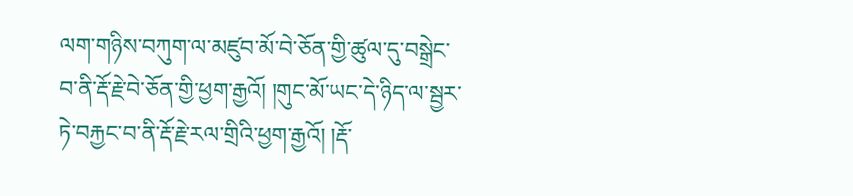ལག་གཉིས་བཀུག་ལ་མཛུབ་མོ་བེ་ཅོན་གྱི་ཚུལ་དུ་བསྒྲེང་བ་ནི་རྡོ་རྗེ་བེ་ཅོན་གྱི་ཕྱག་རྒྱའོ། །གུང་མོ་ཡང་དེ་ཉིད་ལ་སྦྱར་ཏེ་བརྐྱང་བ་ནི་རྡོ་རྗེ་རལ་གྲིའི་ཕྱག་རྒྱའོ། །རྡོ་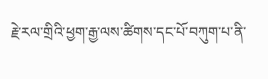རྗེ་རལ་གྲིའི་ཕྱག་རྒྱ་ལས་ཚིགས་དང་པོ་བཀུག་པ་ནི་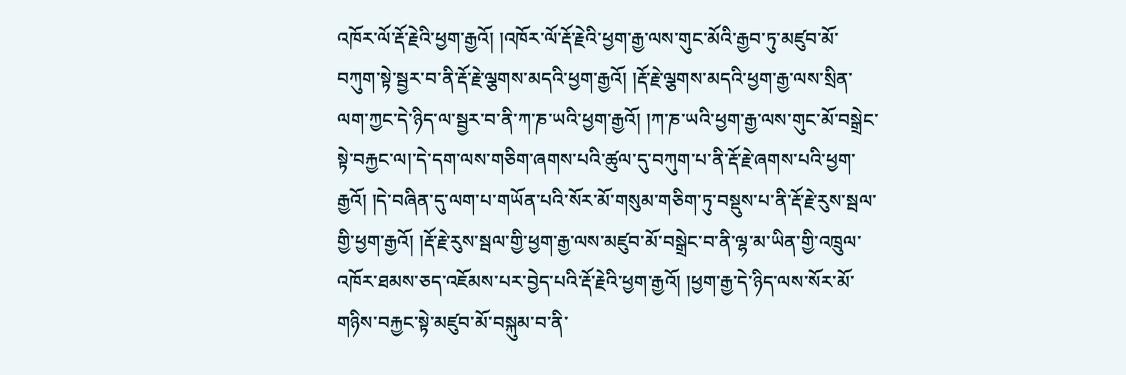འཁོར་ལོ་རྡོ་རྗེའི་ཕྱག་རྒྱའོ། །འཁོར་ལོ་རྡོ་རྗེའི་ཕྱག་རྒྱ་ལས་གུང་མོའི་རྒྱབ་ཏུ་མཛུབ་མོ་བཀུག་སྟེ་སྦྱར་བ་ནི་རྡོ་རྗེ་ལྕགས་མདའི་ཕྱག་རྒྱའོ། །རྡོ་རྗེ་ལྕགས་མདའི་ཕྱག་རྒྱ་ལས་སྲིན་ལག་ཀྱང་དེ་ཉིད་ལ་སྦྱར་བ་ནི་ཀ་ཎ་ཡའི་ཕྱག་རྒྱའོ། །ཀ་ཎ་ཡའི་ཕྱག་རྒྱ་ལས་གུང་མོ་བསྒྲེང་སྟེ་བརྐྱང་ལ།་དེ་དག་ལས་གཅིག་ཞགས་པའི་ཚུལ་དུ་བཀུག་པ་ནི་རྡོ་རྗེ་ཞགས་པའི་ཕྱག་རྒྱའོ། །དེ་བཞིན་དུ་ལག་པ་གཡོན་པའི་སོར་མོ་གསུམ་གཅིག་ཏུ་བསྡུས་པ་ནི་རྡོ་རྗེ་རུས་སྦལ་གྱི་ཕྱག་རྒྱའོ། །རྡོ་རྗེ་རུས་སྦལ་གྱི་ཕྱག་རྒྱ་ལས་མཛུབ་མོ་བསྒྲེང་བ་ནི་ལྷ་མ་ཡིན་གྱི་འཁྲུལ་འཁོར་ཐམས་ཅད་འཇོམས་པར་བྱེད་པའི་རྡོ་རྗེའི་ཕྱག་རྒྱའོ། །ཕྱག་རྒྱ་དེ་ཉིད་ལས་སོར་མོ་གཉིས་བརྐྱང་སྟེ་མཛུབ་མོ་བསྐུམ་བ་ནི་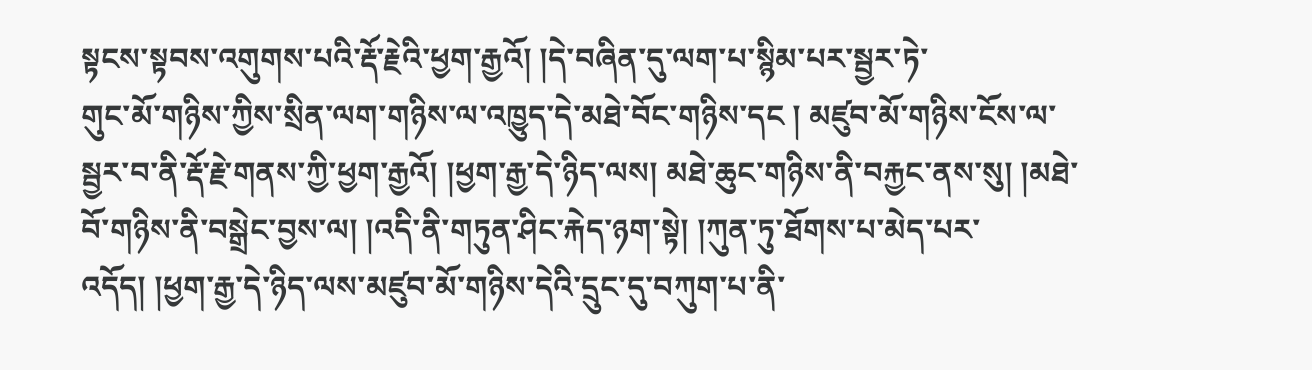སྟངས་སྟབས་འགུགས་པའི་རྡོ་རྗེའི་ཕྱག་རྒྱའོ། །དེ་བཞིན་དུ་ལག་པ་སྙིམ་པར་སྦྱར་ཏེ་
གུང་མོ་གཉིས་ཀྱིས་སྲིན་ལག་གཉིས་ལ་འཁྱུད་དེ་མཐེ་བོང་གཉིས་དང ། མཛུབ་མོ་གཉིས་ངོས་ལ་སྦྱར་བ་ནི་རྡོ་རྗེ་གནས་ཀྱི་ཕྱག་རྒྱའོ། །ཕྱག་རྒྱ་དེ་ཉིད་ལས། མཐེ་ཆུང་གཉིས་ནི་བརྐྱང་ནས་སུ། །མཐེ་བོ་གཉིས་ནི་བསྒྲེང་བྱས་ལ། །འདི་ནི་གཏུན་ཤིང་རྐེད་ཉག་སྟེ། །ཀུན་ཏུ་ཐོགས་པ་མེད་པར་འདོད། །ཕྱག་རྒྱ་དེ་ཉིད་ལས་མཛུབ་མོ་གཉིས་དེའི་དྲུང་དུ་བཀུག་པ་ནི་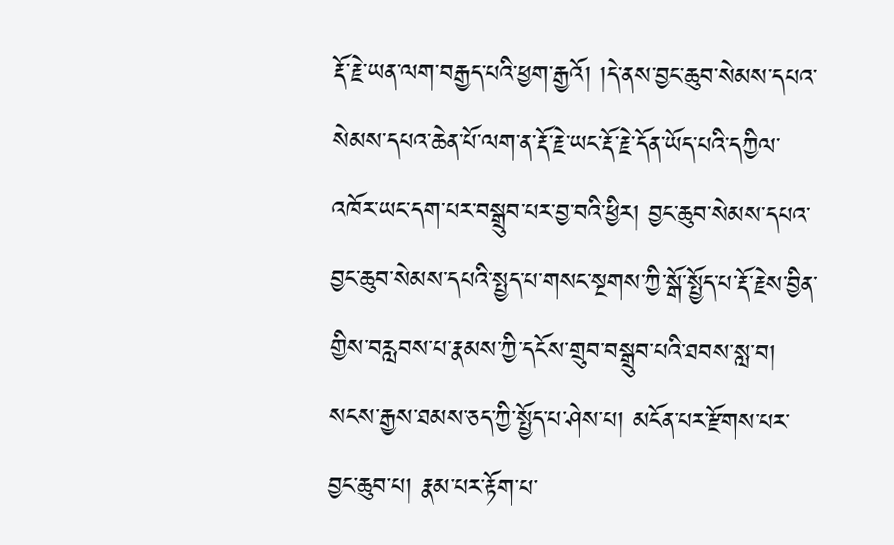རྡོ་རྗེ་ཡན་ལག་བརྒྱད་པའི་ཕྱག་རྒྱའོ། །དེ་ནས་བྱང་ཆུབ་སེམས་དཔའ་སེམས་དཔའ་ཆེན་པོ་ལག་ན་རྡོ་རྗེ་ཡང་རྡོ་རྗེ་དོན་ཡོད་པའི་དཀྱིལ་འཁོར་ཡང་དག་པར་བསྒྲུབ་པར་བྱ་བའི་ཕྱིར། བྱང་ཆུབ་སེམས་དཔའ་བྱང་ཆུབ་སེམས་དཔའི་སྤྱད་པ་གསང་སྔགས་ཀྱི་སྒོ་སྤྱོད་པ་རྡོ་རྗེས་བྱིན་གྱིས་བརླབས་པ་རྣམས་ཀྱི་དངོས་གྲུབ་བསྒྲུབ་པའི་ཐབས་སླ་བ། སངས་རྒྱས་ཐམས་ཅད་ཀྱི་སྤྱོད་པ་ཤེས་པ། མངོན་པར་རྫོགས་པར་བྱང་ཆུབ་པ། རྣམ་པར་རྟོག་པ་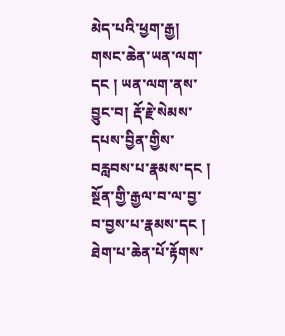མེད་པའི་ཕྱག་རྒྱ། གསང་ཆེན་ཡན་ལག་དང ། ཡན་ལག་ནས་བྱུང་བ། རྡོ་རྗེ་སེམས་དཔས་བྱིན་གྱིས་བརླབས་པ་རྣམས་དང ། སྔོན་གྱི་རྒྱལ་བ་ལ་བྱ་བ་བྱས་པ་རྣམས་དང ། ཐེག་པ་ཆེན་པོ་རྟོགས་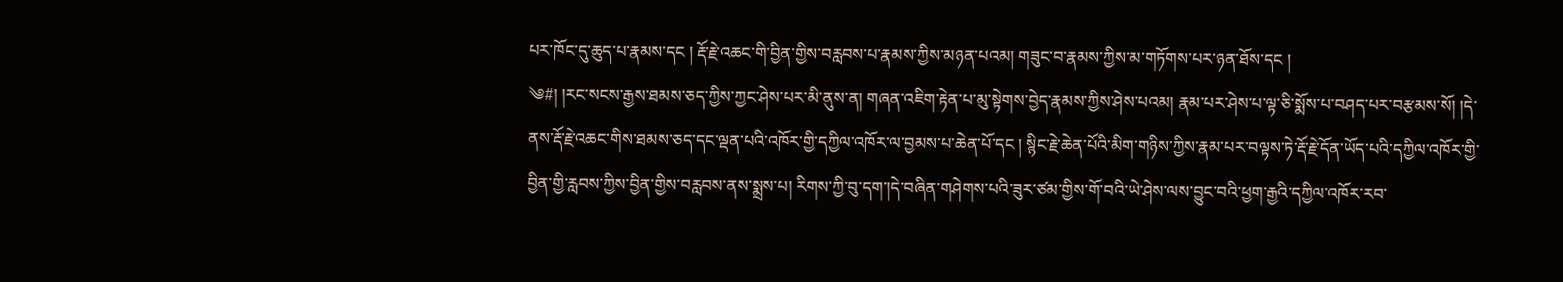པར་ཁོང་དུ་ཆུད་པ་རྣམས་དང ། རྡོ་རྗེ་འཆང་གི་བྱིན་གྱིས་བརླབས་པ་རྣམས་ཀྱིས་མཉན་པའམ། གཟུང་བ་རྣམས་ཀྱིས་མ་གཏོགས་པར་ཉན་ཐོས་དང །
༄#། །རང་སངས་རྒྱས་ཐམས་ཅད་ཀྱིས་ཀྱང་ཤེས་པར་མི་ནུས་ན། གཞན་འཇིག་རྟེན་པ་མུ་སྟེགས་བྱེད་རྣམས་ཀྱིས་ཤེས་པའམ། རྣམ་པར་ཤེས་པ་ལྟ་ཅི་སྨོས་པ་བཤད་པར་བརྩམས་སོ། །དེ་ནས་རྡོ་རྗེ་འཆང་གིས་ཐམས་ཅད་དང་ལྡན་པའི་འཁོར་གྱི་དཀྱིལ་འཁོར་ལ་བྱམས་པ་ཆེན་པོ་དང ། སྙིང་རྗེ་ཆེན་པོའི་མིག་གཉིས་ཀྱིས་རྣམ་པར་བལྟས་ཏེ་རྡོ་རྗེ་དོན་ཡོད་པའི་དཀྱིལ་འཁོར་གྱི་བྱིན་གྱི་རླབས་ཀྱིས་བྱིན་གྱིས་བརླབས་ནས་སྨྲས་པ། རིགས་ཀྱི་བུ་དག་།དེ་བཞིན་གཤེགས་པའི་ཟུར་ཙམ་གྱིས་གོ་བའི་ཡེ་ཤེས་ལས་བྱུང་བའི་ཕྱག་རྒྱའི་དཀྱིལ་འཁོར་རབ་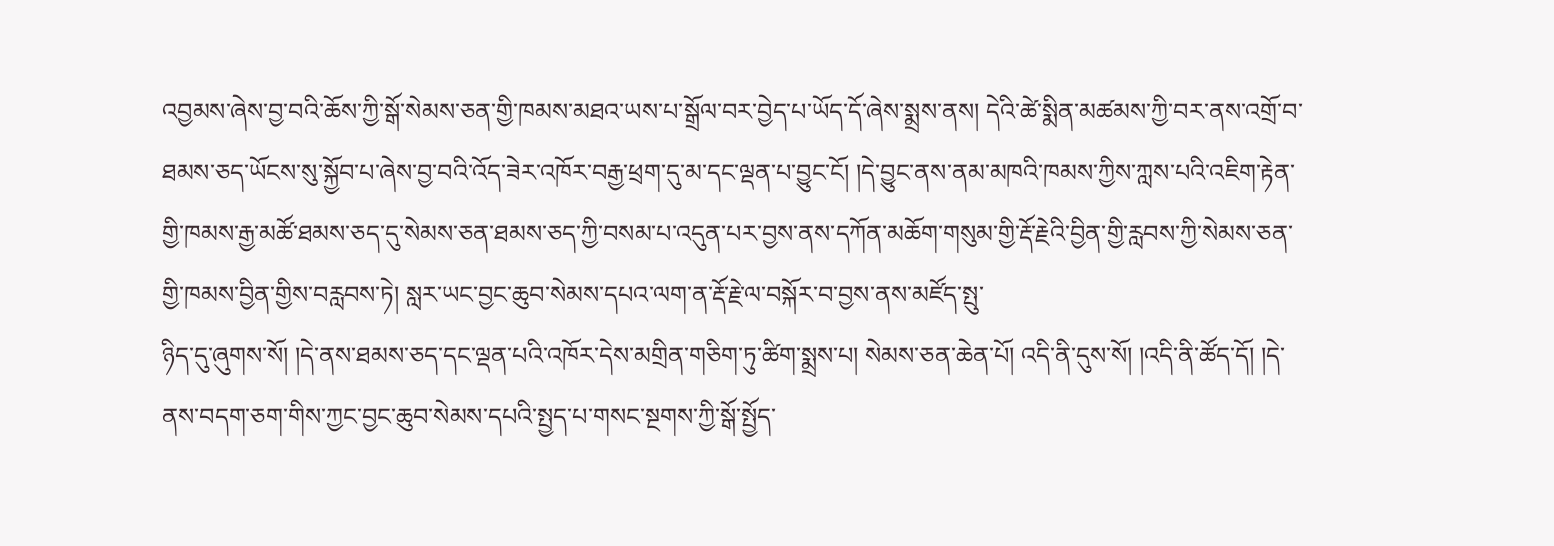འབྱམས་ཞེས་བྱ་བའི་ཆོས་ཀྱི་སྒོ་སེམས་ཅན་གྱི་ཁམས་མཐའ་ཡས་པ་སྒྲོལ་བར་བྱེད་པ་ཡོད་དོ་ཞེས་སྨྲས་ནས། དེའི་ཚེ་སྨིན་མཚམས་ཀྱི་བར་ནས་འགྲོ་བ་ཐམས་ཅད་ཡོངས་སུ་སྐྱོབ་པ་ཞེས་བྱ་བའི་འོད་ཟེར་འཁོར་བརྒྱ་ཕྲག་དུ་མ་དང་ལྡན་པ་བྱུང་ངོ། །དེ་བྱུང་ནས་ནམ་མཁའི་ཁམས་ཀྱིས་ཀླས་པའི་འཇིག་རྟེན་གྱི་ཁམས་རྒྱ་མཚོ་ཐམས་ཅད་དུ་སེམས་ཅན་ཐམས་ཅད་ཀྱི་བསམ་པ་འདུན་པར་བྱས་ནས་དཀོན་མཆོག་གསུམ་གྱི་རྡོ་རྗེའི་བྱིན་གྱི་རླབས་ཀྱི་སེམས་ཅན་གྱི་ཁམས་བྱིན་གྱིས་བརླབས་ཏེ། སླར་ཡང་བྱང་ཆུབ་སེམས་དཔའ་ལག་ན་རྡོ་རྗེ་ལ་བསྐོར་བ་བྱས་ནས་མཛོད་སྤུ་
ཉིད་དུ་ཞུགས་སོ། །དེ་ནས་ཐམས་ཅད་དང་ལྡན་པའི་འཁོར་དེས་མགྲིན་གཅིག་ཏུ་ཚིག་སྨྲས་པ། སེམས་ཅན་ཆེན་པོ། འདི་ནི་དུས་སོ། །འདི་ནི་ཚོད་དོ། །དེ་ནས་བདག་ཅག་གིས་ཀྱང་བྱང་ཆུབ་སེམས་དཔའི་སྤྱད་པ་གསང་སྔགས་ཀྱི་སྒོ་སྤྱོད་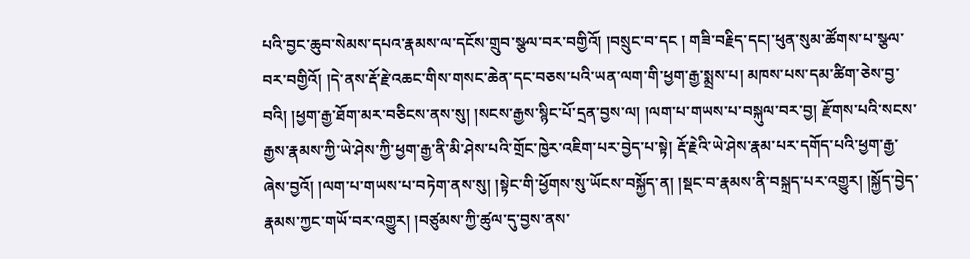པའི་བྱང་ཆུབ་སེམས་དཔའ་རྣམས་ལ་དངོས་གྲུབ་སྩལ་བར་བགྱིའོ། །བསྲུང་བ་དང ། གཟི་བརྗིད་དང།་ཕུན་སུམ་ཚོགས་པ་སྩལ་བར་བགྱིའོ། །དེ་ནས་རྡོ་རྗེ་འཆང་གིས་གསང་ཆེན་དང་བཅས་པའི་ཡན་ལག་གི་ཕྱག་རྒྱ་སྨྲས་པ། མཁས་པས་དམ་ཚིག་ཅེས་བྱ་བའི། །ཕྱག་རྒྱ་ཐོག་མར་བཅིངས་ནས་སུ། །སངས་རྒྱས་སྙིང་པོ་དྲན་བྱས་ལ། །ལག་པ་གཡས་པ་བསྐུལ་བར་བྱ། རྫོགས་པའི་སངས་རྒྱས་རྣམས་ཀྱི་ཡེ་ཤེས་ཀྱི་ཕྱག་རྒྱ་ནི་མི་ཤེས་པའི་གྲོང་ཁྱེར་འཇིག་པར་བྱེད་པ་སྟེ། རྡོ་རྗེའི་ཡེ་ཤེས་རྣམ་པར་དགོད་པའི་ཕྱག་རྒྱ་ཞེས་བྱའོ། །ལག་པ་གཡས་པ་བཏེག་ནས་སུ། །སྟེང་གི་ཕྱོགས་སུ་ཡོངས་བསྐྱོད་ན། །སྡང་བ་རྣམས་ནི་བསྐྲད་པར་འགྱུར། །སྐྱོད་བྱེད་རྣམས་ཀྱང་གཡོ་བར་འགྱུར། །བཙུམས་ཀྱི་ཚུལ་དུ་བྱས་ནས་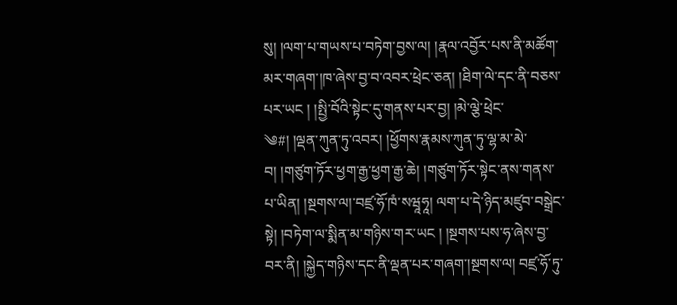སུ། །ལག་པ་གཡས་པ་བཏེག་བྱས་ལ། །རྣལ་འབྱོར་པས་ནི་མཚོག་མར་གཞག་།ཁ་ཞེས་བྱ་བ་འབར་ཕྲེང་ཅན། །ཐིག་ལེ་དང་ནི་བཅས་པར་ཡང ། །སྤྱི་བོའི་སྟེང་དུ་གནས་པར་བྱ། །མེ་ལྕེ་ཕྲེང་
༄#། །ལྡན་ཀུན་ཏུ་འབར། །ཕྱོགས་རྣམས་ཀུན་ཏུ་ལྷ་མ་མེ་བ། །གཙུག་ཏོར་ཕྱག་རྒྱ་ཕྱག་རྒྱ་ཆེ། །གཙུག་ཏོར་སྟེང་ནས་གནས་པ་ཡིན། །སྔགས་ལ།་བཛྲ་ཧོ་ཁཾ་སཝཱཧཱ། ལག་པ་དེ་ཉིད་མཛུབ་བསྒྲེང་སྟེ། །བཏེག་ལ་སྨིན་མ་གཉིས་གར་ཡང ། །སྔགས་པས་ཧ་ཞེས་བྱ་བར་ནི། །སྐྱེད་གཉིས་དང་ནི་ལྡན་པར་གཞག་།སྔགས་ལ། བཛྲ་ཧོ་ཏུ་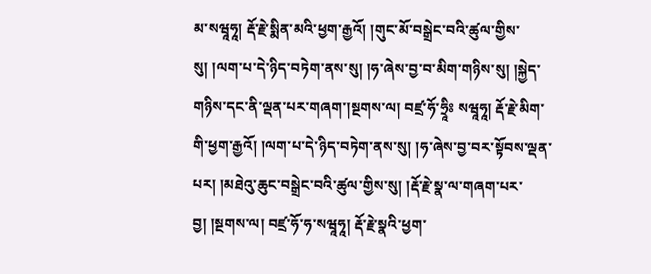མ་སཝཱཧཱ། རྡོ་རྗེ་སྨིན་མའི་ཕྱག་རྒྱའོ། །གུང་མོ་བསྒྲེང་བའི་ཚུལ་གྱིས་སུ། །ལག་པ་དེ་ཉིད་བཏེག་ནས་སུ། །ཧ་ཞེས་བྱ་བ་མིག་གཉིས་སུ། །སྐྱེད་གཉིས་དང་ནི་ལྡན་པར་གཞག་།སྔགས་ལ། བཛྲ་ཧོ་ཧྲཱིཿ སཝཱཧཱ། རྡོ་རྗེ་མིག་གི་ཕྱག་རྒྱའོ། །ལག་པ་དེ་ཉིད་བཏེག་ནས་སུ། །ཧ་ཞེས་བྱ་བར་སྟོབས་ལྡན་པར། །མཐེའུ་ཆུང་བསྒྲེང་བའི་ཚུལ་གྱིས་སུ། །རྡོ་རྗེ་སྣ་ལ་གཞག་པར་བྱ། །སྔགས་ལ། བཛྲ་ཧོ་ཧ་སཝཱཧཱ། རྡོ་རྗེ་སྣའི་ཕྱག་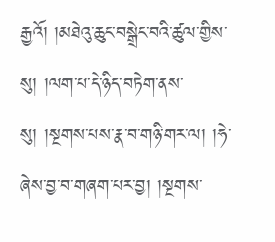རྒྱའོ། །མཐེའུ་ཆུང་བསྒྲེང་བའི་ཚུལ་གྱིས་སུ། །ལག་པ་དེ་ཉིད་བཏེག་ནས་སུ། །སྔགས་པས་རྣ་བ་གཉི་གར་ལ། །ཧེ་ཞེས་བྱ་བ་གཞག་པར་བྱ། །སྔགས་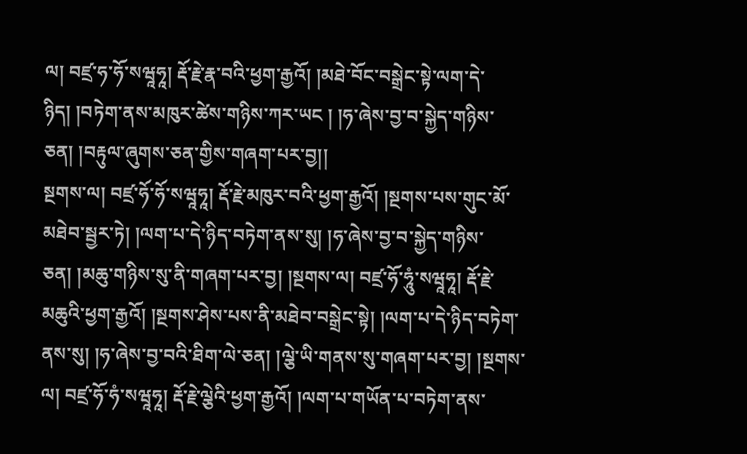ལ། བཛྲ་ཧ་ཧོ་སཝཱཧཱ། རྡོ་རྗེ་རྣ་བའི་ཕྱག་རྒྱའོ། །མཐེ་བོང་བསྒྲེང་སྟེ་ལག་དེ་ཉིད། །བཏེག་ནས་མཁུར་ཚེས་གཉིས་ཀར་ཡང ། །ཧ་ཞེས་བྱ་བ་སྐྱེད་གཉིས་ཅན། །བརྟུལ་ཞུགས་ཅན་གྱིས་གཞག་པར་བྱ།།
སྔགས་ལ། བཛྲ་ཧོ་ཧོ་སཝཱཧཱ། རྡོ་རྗེ་མཁུར་བའི་ཕྱག་རྒྱའོ། །སྔགས་པས་གུང་མོ་མཐེབ་སྦྱར་ཏེ། །ལག་པ་དེ་ཉིད་བཏེག་ནས་སུ། །ཧ་ཞེས་བྱ་བ་སྐྱེད་གཉིས་ཅན། །མཆུ་གཉིས་སུ་ནི་གཞག་པར་བྱ། །སྔགས་ལ། བཛྲ་ཧོ་ཧཱུཾ་སཝཱཧཱ། རྡོ་རྗེ་མཆུའི་ཕྱག་རྒྱའོ། །སྔགས་ཤེས་པས་ནི་མཐེབ་བསྒྲེང་སྟེ། །ལག་པ་དེ་ཉིད་བཏེག་ནས་སུ། །ཧ་ཞེས་བྱ་བའི་ཐིག་ལེ་ཅན། །ལྕེ་ཡི་གནས་སུ་གཞག་པར་བྱ། །སྔགས་ལ། བཛྲ་ཧོ་ཧཾ་སཝཱཧཱ། རྡོ་རྗེ་ལྕེའི་ཕྱག་རྒྱའོ། །ལག་པ་གཡོན་པ་བཏེག་ནས་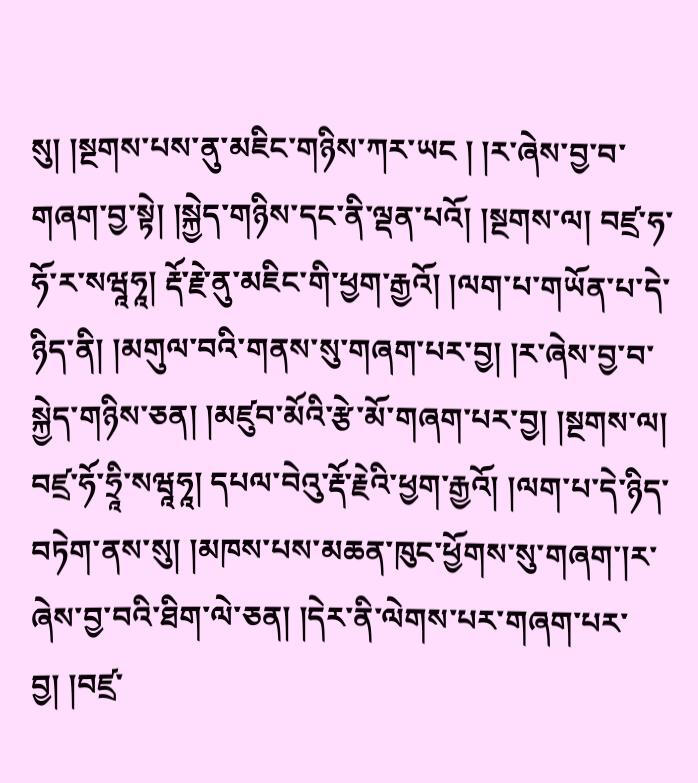སུ། །སྔགས་པས་ནུ་མཇིང་གཉིས་ཀར་ཡང ། །ར་ཞེས་བྱ་བ་གཞག་བྱ་སྟེ། །སྐྱེད་གཉིས་དང་ནི་ལྡན་པའོ། །སྔགས་ལ། བཛྲ་ཧ་ཧོ་ར་སཝཱཧཱ། རྡོ་རྗེ་ནུ་མཇིང་གི་ཕྱག་རྒྱའོ། །ལག་པ་གཡོན་པ་དེ་ཉིད་ནི། །མགུལ་བའི་གནས་སུ་གཞག་པར་བྱ། །ར་ཞེས་བྱ་བ་སྐྱེད་གཉིས་ཅན། །མཛུབ་མོའི་རྩེ་མོ་གཞག་པར་བྱ། །སྔགས་ལ། བཛྲ་ཧོ་ཧྲཱི་སཝཱཧཱ། དཔལ་བེའུ་རྡོ་རྗེའི་ཕྱག་རྒྱའོ། །ལག་པ་དེ་ཉིད་བཏེག་ནས་སུ། །མཁས་པས་མཆན་ཁུང་ཕྱོགས་སུ་གཞག་།ར་ཞེས་བྱ་བའི་ཐིག་ལེ་ཅན། །དེར་ནི་ལེགས་པར་གཞག་པར་བྱ། །བཛྲ་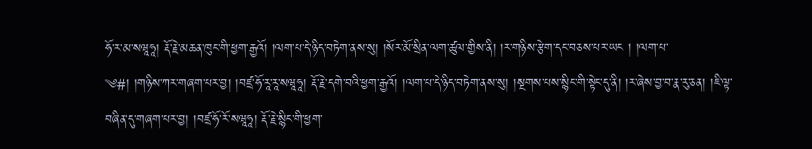ཧོ་ར་མ་སཝཱཧཱ། རྡོ་རྗེ་མཆན་ཁུང་གི་ཕྱག་རྒྱའོ། །ལག་པ་དེ་ཉིད་བཏེག་ནས་སུ། །སོར་མོ་སྲིན་ལག་ཚུལ་གྱིས་ནི། །ར་གཉིས་རྩེག་དང་བཅས་པར་ཡང ། །ལག་པ་
༄#། །གཉིས་ཀར་གཞག་པར་བྱ། །བཛྲ་ཧོ་རཱ་རཱ་སཝཱཧཱ། རྡོ་རྗེ་དགེ་བའི་ཕྱག་རྒྱའོ། །ལག་པ་དེ་ཉིད་བཏེག་ནས་སུ། །སྔགས་པས་སྙིང་གི་སྟེང་དུ་ནི། །ར་ཞེས་བྱ་བ་རྣ་རུ་ཅན། །ཇི་ལྟ་བཞིན་དུ་གཞག་པར་བྱ། །བཛྲ་ཧོ་རོ་སཝཱཧཱ། རྡོ་རྗེ་སྙིང་གི་ཕྱག་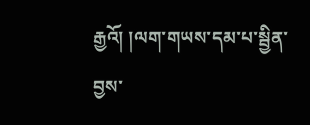རྒྱའོ། །ལག་གཡས་དམ་པ་སྦྱིན་བྱས་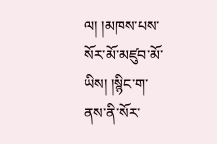ལ། །མཁས་པས་སོར་མོ་མཛུབ་མོ་ཡིས། །སྙིང་ག་ནས་ནི་སོར་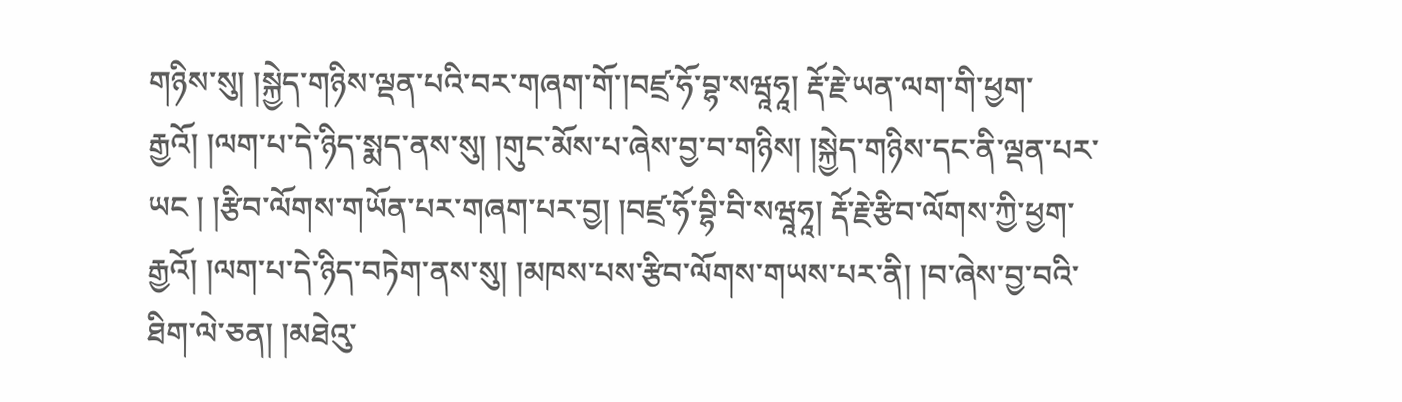གཉིས་སུ། །སྐྱེད་གཉིས་ལྡན་པའི་བར་གཞག་གོ་།བཛྲ་ཧོ་བྷ་སཝཱཧཱ། རྡོ་རྗེ་ཡན་ལག་གི་ཕྱག་རྒྱའོ། །ལག་པ་དེ་ཉིད་སྨད་ནས་སུ། །གུང་མོས་པ་ཞེས་བྱ་བ་གཉིས། །སྐྱེད་གཉིས་དང་ནི་ལྡན་པར་ཡང ། །རྩིབ་ལོགས་གཡོན་པར་གཞག་པར་བྱ། །བཛྲ་ཧོ་བྷི་བི་སཝཱཧཱ། རྡོ་རྗེ་རྩིབ་ལོགས་ཀྱི་ཕྱག་རྒྱའོ། །ལག་པ་དེ་ཉིད་བཏེག་ནས་སུ། །མཁས་པས་རྩིབ་ལོགས་གཡས་པར་ནི། །བ་ཞེས་བྱ་བའི་ཐིག་ལེ་ཅན། །མཐེའུ་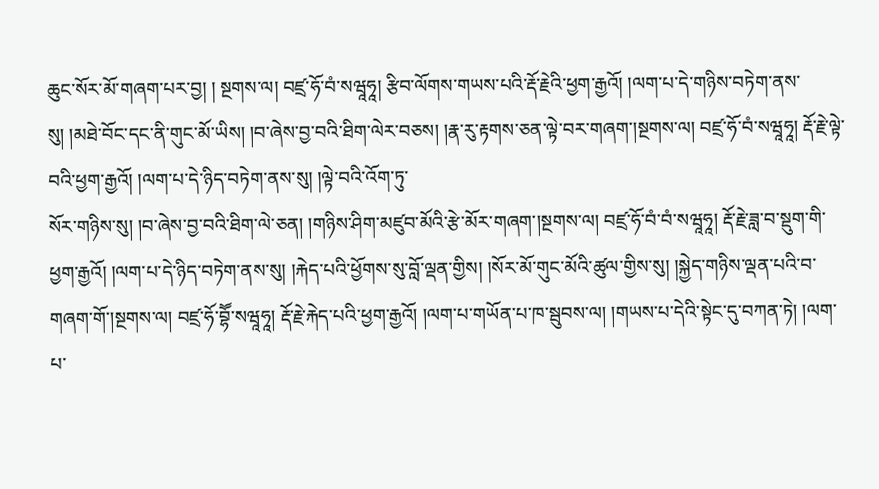ཆུང་སོར་མོ་གཞག་པར་བྱ། ། སྔགས་ལ། བཛྲ་ཧོ་བཾ་སཝཱཧཱ། རྩིབ་ལོགས་གཡས་པའི་རྡོ་རྗེའི་ཕྱག་རྒྱའོ། །ལག་པ་དེ་གཉིས་བཏེག་ནས་སུ། །མཐེ་བོང་དང་ནི་གུང་མོ་ཡིས། །བ་ཞེས་བྱ་བའི་ཐིག་ལེར་བཅས། །རྣ་རུ་རྟགས་ཅན་ལྟེ་བར་གཞག་།སྔགས་ལ། བཛྲ་ཧོ་བཾ་སཝཱཧཱ། རྡོ་རྗེ་ལྟེ་བའི་ཕྱག་རྒྱའོ། །ལག་པ་དེ་ཉིད་བཏེག་ནས་སུ། །ལྟེ་བའི་འོག་ཏུ་
སོར་གཉིས་སུ། །བ་ཞེས་བྱ་བའི་ཐིག་ལེ་ཅན། །གཉིས་ཤིག་མཛུབ་མོའི་རྩེ་མོར་གཞག་།སྔགས་ལ། བཛྲ་ཧོ་བཾ་བཾ་སཝཱཧཱ། རྡོ་རྗེ་ཟླ་བ་སྡུག་གི་ཕྱག་རྒྱའོ། །ལག་པ་དེ་ཉིད་བཏེག་ནས་སུ། །རྐེད་པའི་ཕྱོགས་སུ་བློ་ལྡན་གྱིས། །སོར་མོ་གུང་མོའི་ཚུལ་གྱིས་སུ། །སྐྱེད་གཉིས་ལྡན་པའི་བ་གཞག་གོ་།སྔགས་ལ། བཛྲ་ཧོ་བྷཽ་སཝཱཧཱ། རྡོ་རྗེ་རྐེད་པའི་ཕྱག་རྒྱའོ། །ལག་པ་གཡོན་པ་ཁ་སྦུབས་ལ། །གཡས་པ་དེའི་སྟེང་དུ་བཀན་ཏེ། །ལག་པ་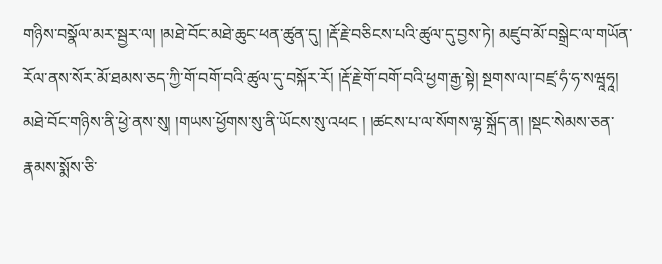གཉིས་བསྣོལ་མར་སྦྱར་ལ། །མཐེ་བོང་མཐེ་ཆུང་ཕན་ཚུན་དུ། །རྡོ་རྗེ་བཅིངས་པའི་ཚུལ་དུ་བྱས་ཏེ། མཛུབ་མོ་བསྒྲེང་ལ་གཡོན་རོལ་ནས་སོར་མོ་ཐམས་ཅད་ཀྱི་གོ་བགོ་བའི་ཚུལ་དུ་བསྐོར་རོ། །རྡོ་རྗེ་གོ་བགོ་བའི་ཕྱག་རྒྱ་སྟེ། སྔགས་ལ།་བཛྲ་ཧཾ་ཧ་སཝཱཧཱ། མཐེ་བོང་གཉིས་ནི་ཕྱེ་ནས་སུ། །གཡས་ཕྱོགས་སུ་ནི་ཡོངས་སུ་འཕང ། །ཚངས་པ་ལ་སོགས་ལྷ་སྐྲོད་ན། །སྡང་སེམས་ཅན་རྣམས་སྨོས་ཅི་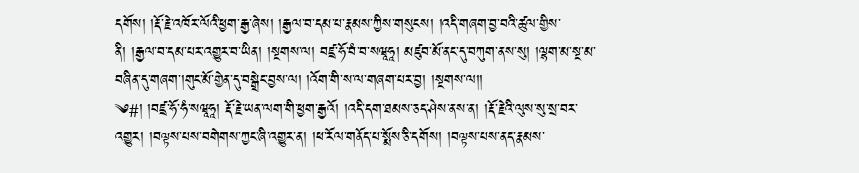དགོས། །རྡོ་རྗེ་འཁོར་ལོའི་ཕྱག་རྒྱ་ཞེས། །རྒྱལ་བ་དམ་པ་རྣམས་ཀྱིས་གསུངས། །འདི་གཞག་བྱ་བའི་ཚུལ་གྱིས་ནི། །རྒྱལ་བ་དམ་པར་འགྱུར་བ་ཡིན། །སྔགས་ལ། བཛྲ་ཧོ་བཾ་བ་སཝཱཧཱ། མཛུབ་མོ་ནང་དུ་བཀུག་ནས་སུ། །ལྷག་མ་སྔ་མ་བཞིན་དུ་གཞག་།གུང་མོ་གྱེན་དུ་བསྒྲེང་བྱས་ལ། །འོག་གི་ས་ལ་གཞག་པར་བྱ། །སྔགས་ལ།།
༄#། །བཛྲ་ཧོ་ཧཾ་སཝཱཧཱ། རྡོ་རྗེ་ཡན་ལག་གི་ཕྱག་རྒྱའོ། །འདི་དག་ཐམས་ཅད་ཤེས་ནས་ན། །རྡོ་རྗེའི་ལུས་སུ་སྲ་བར་འགྱུར། །བལྟས་པས་བགེགས་ཀྱང་ཞི་འགྱུར་ན། །ཕ་རོལ་གནོད་པ་སྨོས་ཅི་དགོས། །བལྟས་པས་ནད་རྣམས་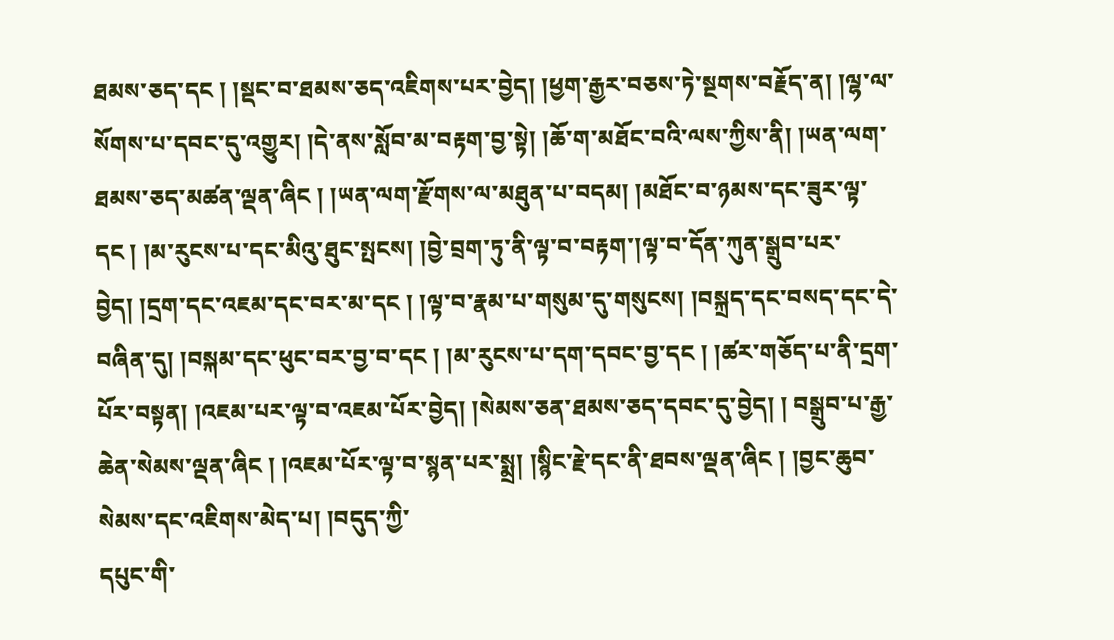ཐམས་ཅད་དང ། །སྡང་བ་ཐམས་ཅད་འཇིགས་པར་བྱེད། །ཕྱག་རྒྱར་བཅས་ཏེ་སྔགས་བརྗོད་ན། །ལྷ་ལ་སོགས་པ་དབང་དུ་འགྱུར། །དེ་ནས་སློབ་མ་བརྟག་བྱ་སྟེ། །ཆོ་ག་མཐོང་བའི་ལས་ཀྱིས་ནི། །ཡན་ལག་ཐམས་ཅད་མཚན་ལྡན་ཞིང ། །ཡན་ལག་རྫོགས་ལ་མཐུན་པ་བདམ། །མཐོང་བ་ཉམས་དང་ཟུར་ལྟ་དང ། །མ་རུངས་པ་དང་མིའུ་ཐུང་སྤངས། །བྱེ་བྲག་ཏུ་ནི་ལྟ་བ་བརྟག་།ལྟ་བ་དོན་ཀུན་སྒྲུབ་པར་བྱེད། །དྲག་དང་འཇམ་དང་བར་མ་དང ། །ལྟ་བ་རྣམ་པ་གསུམ་དུ་གསུངས། །བསྐྲད་དང་བསད་དང་དེ་བཞིན་དུ། །བསྐམ་དང་ཕུང་བར་བྱ་བ་དང ། །མ་རུངས་པ་དག་དབང་བྱ་དང ། །ཚར་གཅོད་པ་ནི་དྲག་པོར་བསྟན། །འཇམ་པར་ལྟ་བ་འཇམ་པོར་བྱེད། །སེམས་ཅན་ཐམས་ཅད་དབང་དུ་བྱེད། ། བསྒྲུབ་པ་རྒྱ་ཆེན་སེམས་ལྡན་ཞིང ། །འཇམ་པོར་ལྟ་བ་སྙན་པར་སྨྲ། །སྙིང་རྗེ་དང་ནི་ཐབས་ལྡན་ཞིང ། །བྱང་ཆུབ་སེམས་དང་འཇིགས་མེད་པ། །བདུད་ཀྱི་
དཔུང་གི་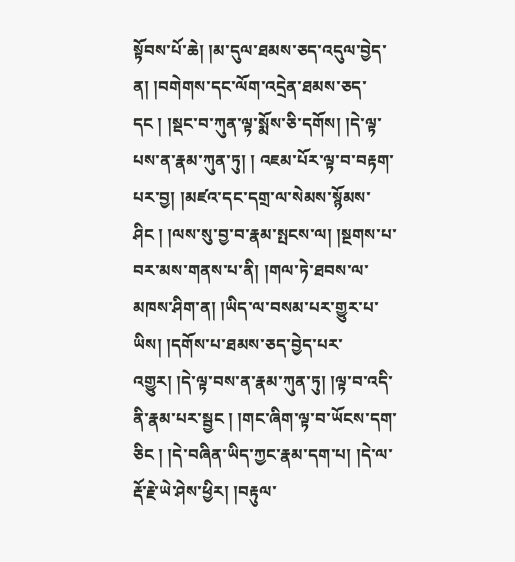སྟོབས་པོ་ཆེ། །མ་དུལ་ཐམས་ཅད་འདུལ་བྱེད་ན། །བགེགས་དང་ལོག་འདྲེན་ཐམས་ཅད་དང ། །སྡང་བ་ཀུན་ལྟ་སྨོས་ཅི་དགོས། །དེ་ལྟ་པས་ན་རྣམ་ཀུན་ཏུ། ། འཇམ་པོར་ལྟ་བ་བརྟག་པར་བྱ། །མཛའ་དང་དགྲ་ལ་སེམས་སྙོམས་ཤིང ། །ལས་སུ་བྱ་བ་རྣམ་སྤངས་ལ། །སྔགས་པ་བར་མས་གནས་པ་ནི། །གལ་ཏེ་ཐབས་ལ་མཁས་ཤིག་ན། །ཡིད་ལ་བསམ་པར་གྱུར་པ་ཡིས། །དགོས་པ་ཐམས་ཅད་བྱེད་པར་འགྱུར། །དེ་ལྟ་བས་ན་རྣམ་ཀུན་ཏུ། །ལྟ་བ་འདི་ནི་རྣམ་པར་སྦྱང ། །གང་ཞིག་ལྟ་བ་ཡོངས་དག་ཅིང ། །དེ་བཞིན་ཡིད་ཀྱང་རྣམ་དག་པ། །དེ་ལ་རྡོ་རྗེ་ཡེ་ཤེས་ཕྱིར། །བརྟུལ་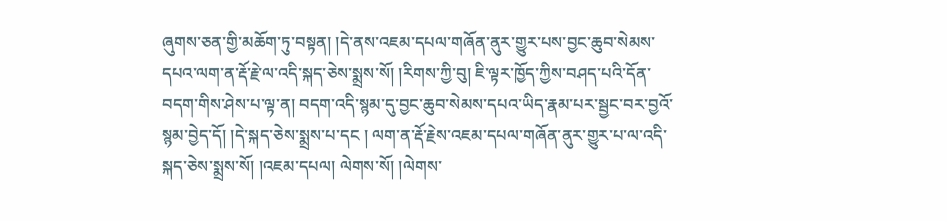ཞུགས་ཅན་གྱི་མཆོག་ཏུ་བསྟན། །དེ་ནས་འཇམ་དཔལ་གཞོན་ནུར་གྱུར་པས་བྱང་ཆུབ་སེམས་དཔའ་ལག་ན་རྡོ་རྗེ་ལ་འདི་སྐད་ཅེས་སྨྲས་སོ། །རིགས་ཀྱི་བུ། ཇི་ལྟར་ཁྱོད་ཀྱིས་བཤད་པའི་དོན་བདག་གིས་ཤེས་པ་ལྟ་ན། བདག་འདི་སྙམ་དུ་བྱང་ཆུབ་སེམས་དཔའ་ཡིད་རྣམ་པར་སྦྱང་བར་བྱའོ་སྙམ་བྱེད་དོ། །དེ་སྐད་ཅེས་སྨྲས་པ་དང ། ལག་ན་རྡོ་རྗེས་འཇམ་དཔལ་གཞོན་ནུར་གྱུར་པ་ལ་འདི་སྐད་ཅེས་སྨྲས་སོ། །འཇམ་དཔལ། ལེགས་སོ། །ལེགས་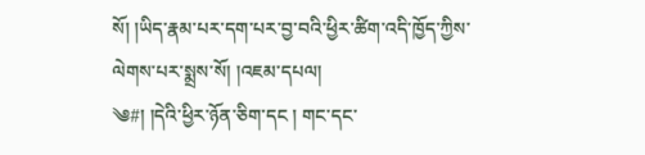སོ། །ཡིད་རྣམ་པར་དག་པར་བྱ་བའི་ཕྱིར་ཚིག་འདི་ཁྱོད་ཀྱིས་ལེགས་པར་སྨྲས་སོ། །འཇམ་དཔལ།
༄#། །དེའི་ཕྱིར་ཉོན་ཅིག་དང ། གང་དང་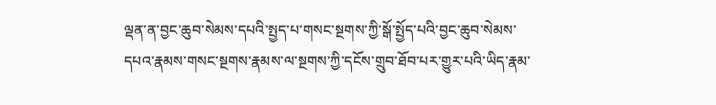ལྡན་ན་བྱང་ཆུབ་སེམས་དཔའི་སྤྱད་པ་གསང་སྔགས་ཀྱི་སྒོ་སྤྱོད་པའི་བྱང་ཆུབ་སེམས་དཔའ་རྣམས་གསང་སྔགས་རྣམས་ལ་སྔགས་ཀྱི་དངོས་གྲུབ་ཐོབ་པར་གྱུར་པའི་ཡིད་རྣམ་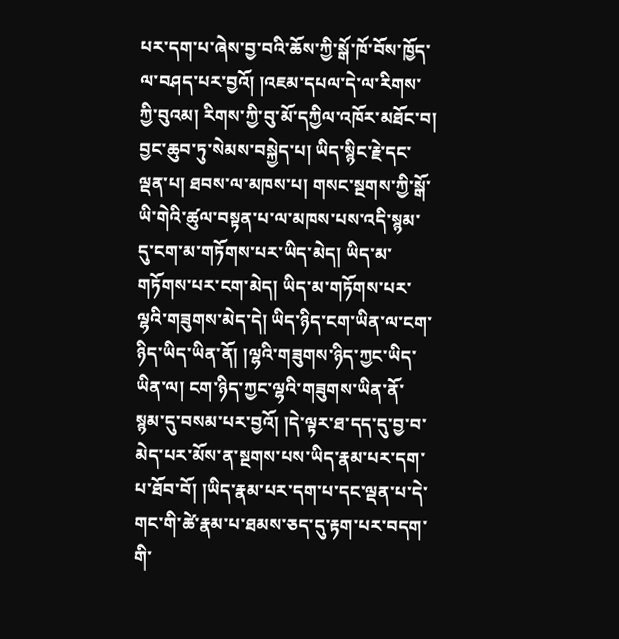པར་དག་པ་ཞེས་བྱ་བའི་ཆོས་ཀྱི་སྒོ་ཁོ་བོས་ཁྱོད་ལ་བཤད་པར་བྱའོ། །འཇམ་དཔལ་དེ་ལ་རིགས་ཀྱི་བུའམ། རིགས་ཀྱི་བུ་མོ་དཀྱིལ་འཁོར་མཐོང་བ། བྱང་ཆུབ་ཏུ་སེམས་བསྐྱེད་པ། ཡིད་སྙིང་རྗེ་དང་ལྡན་པ། ཐབས་ལ་མཁས་པ། གསང་སྔགས་ཀྱི་སྒོ་ཡི་གེའི་ཚུལ་བསྟན་པ་ལ་མཁས་པས་འདི་སྙམ་དུ་ངག་མ་གཏོགས་པར་ཡིད་མེད། ཡིད་མ་གཏོགས་པར་ངག་མེད། ཡིད་མ་གཏོགས་པར་ལྷའི་གཟུགས་མེད་དེ། ཡིད་ཉིད་ངག་ཡིན་ལ་ངག་ཉིད་ཡིད་ཡིན་ནོ། །ལྷའི་གཟུགས་ཉིད་ཀྱང་ཡིད་ཡིན་ལ། ངག་ཉིད་ཀྱང་ལྷའི་གཟུགས་ཡིན་ནོ་སྙམ་དུ་བསམ་པར་བྱའོ། །དེ་ལྟར་ཐ་དད་དུ་བྱ་བ་མེད་པར་མོས་ན་སྔགས་པས་ཡིད་རྣམ་པར་དག་པ་ཐོབ་བོ། །ཡིད་རྣམ་པར་དག་པ་དང་ལྡན་པ་དེ་གང་གི་ཚེ་རྣམ་པ་ཐམས་ཅད་དུ་རྟག་པར་བདག་གི་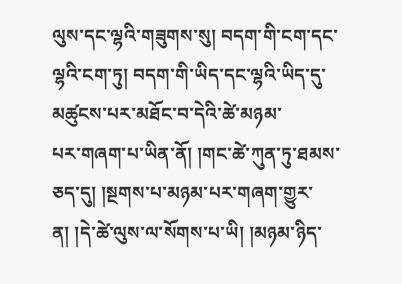ལུས་དང་ལྷའི་གཟུགས་སུ། བདག་གི་ངག་དང་ལྷའི་ངག་ཏུ། བདག་གི་ཡིད་དང་ལྷའི་ཡིད་དུ་མཚུངས་པར་མཐོང་བ་དེའི་ཚེ་མཉམ་
པར་གཞག་པ་ཡིན་ནོ། །གང་ཚེ་ཀུན་ཏུ་ཐམས་ཅད་དུ། །སྔགས་པ་མཉམ་པར་གཞག་གྱུར་ན། །དེ་ཚེ་ལུས་ལ་སོགས་པ་ཡི། །མཉམ་ཉིད་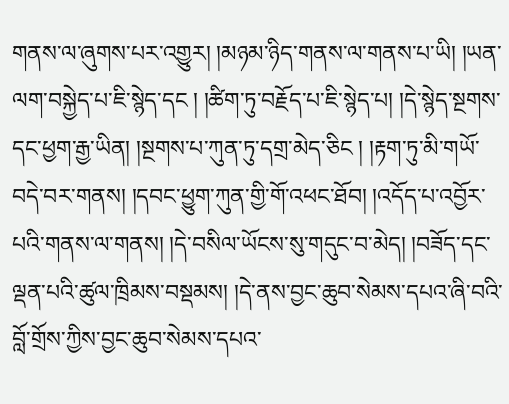གནས་ལ་ཞུགས་པར་འགྱུར། །མཉམ་ཉིད་གནས་ལ་གནས་པ་ཡི། །ཡན་ལག་བསྐྱེད་པ་ཇི་སྙེད་དང ། །ཚིག་ཏུ་བརྗོད་པ་ཇི་སྙེད་པ། །དེ་སྙེད་སྔགས་དང་ཕྱག་རྒྱ་ཡིན། །སྔགས་པ་ཀུན་ཏུ་དགྲ་མེད་ཅིང ། །རྟག་ཏུ་མི་གཡོ་བདེ་བར་གནས། །དབང་ཕྱུག་ཀུན་གྱི་གོ་འཕང་ཐོབ། །འདོད་པ་འབྱོར་པའི་གནས་ལ་གནས། །དེ་བསིལ་ཡོངས་སུ་གདུང་བ་མེད། །བཟོད་དང་ལྡན་པའི་ཚུལ་ཁྲིམས་བསྡམས། །དེ་ནས་བྱང་ཆུབ་སེམས་དཔའ་ཞི་བའི་བློ་གྲོས་ཀྱིས་བྱང་ཆུབ་སེམས་དཔའ་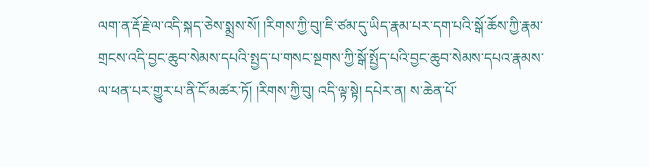ལག་ན་རྡོ་རྗེ་ལ་འདི་སྐད་ཅེས་སྨྲས་སོ། །རིགས་ཀྱི་བུ།་ཇི་ཙམ་དུ་ཡིད་རྣམ་པར་དག་པའི་སྒོ་ཆོས་ཀྱི་རྣམ་གྲངས་འདི་བྱང་ཆུབ་སེམས་དཔའི་སྤྱད་པ་གསང་སྔགས་ཀྱི་སྒོ་སྤྱོད་པའི་བྱང་ཆུབ་སེམས་དཔའ་རྣམས་ལ་ཕན་པར་གྱུར་པ་ནི་ངོ་མཚར་ཏོ། །རིགས་ཀྱི་བུ། འདི་ལྟ་སྟེ། དཔེར་ན། ས་ཆེན་པོ་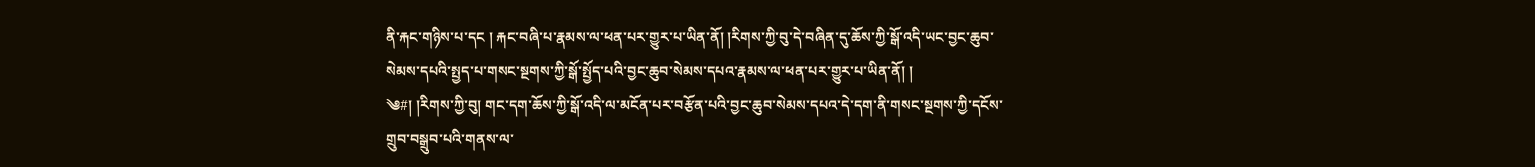ནི་རྐང་གཉིས་པ་དང ། རྐང་བཞི་པ་རྣམས་ལ་ཕན་པར་གྱུར་པ་ཡིན་ནོ། །རིགས་ཀྱི་བུ་དེ་བཞིན་དུ་ཆོས་ཀྱི་སྒོ་འདི་ཡང་བྱང་ཆུབ་སེམས་དཔའི་སྤྱད་པ་གསང་སྔགས་ཀྱི་སྒོ་སྤྱོད་པའི་བྱང་ཆུབ་སེམས་དཔའ་རྣམས་ལ་ཕན་པར་གྱུར་པ་ཡིན་ནོ། །
༄#། །རིགས་ཀྱི་བུ། གང་དག་ཆོས་ཀྱི་སྒོ་འདི་ལ་མངོན་པར་བརྩོན་པའི་བྱང་ཆུབ་སེམས་དཔའ་དེ་དག་ནི་གསང་སྔགས་ཀྱི་དངོས་གྲུབ་བསྒྲུབ་པའི་གནས་ལ་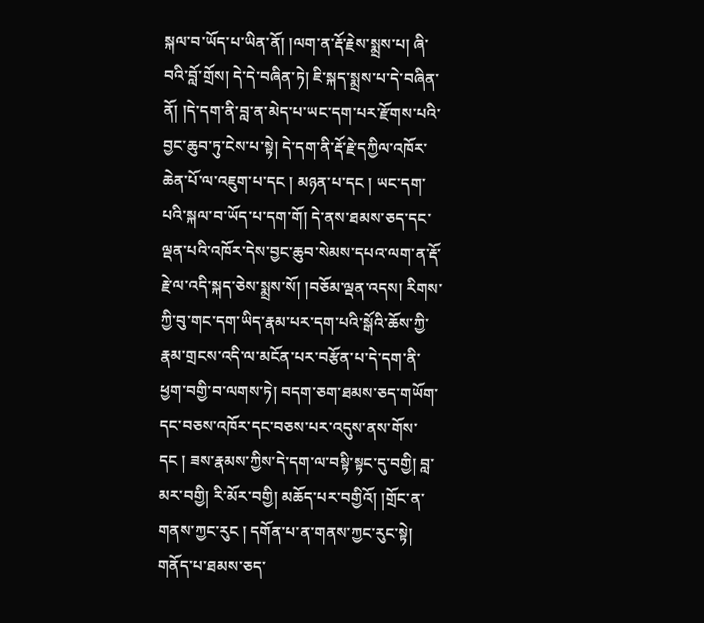སྐལ་བ་ཡོད་པ་ཡིན་ནོ། །ལག་ན་རྡོ་རྗེས་སྨྲས་པ། ཞི་བའི་བློ་གྲོས། དེ་དེ་བཞིན་ཏེ། ཇི་སྐད་སྨྲས་པ་དེ་བཞིན་ནོ། །དེ་དག་ནི་བླ་ན་མེད་པ་ཡང་དག་པར་རྫོགས་པའི་བྱང་ཆུབ་ཏུ་ངེས་པ་སྟེ། དེ་དག་ནི་རྡོ་རྗེ་དཀྱིལ་འཁོར་ཆེན་པོ་ལ་འཇུག་པ་དང ། མཉན་པ་དང ། ཡང་དག་པའི་སྐལ་བ་ཡོད་པ་དག་གོ། དེ་ནས་ཐམས་ཅད་དང་ལྡན་པའི་འཁོར་དེས་བྱང་ཆུབ་སེམས་དཔའ་ལག་ན་རྡོ་རྗེ་ལ་འདི་སྐད་ཅེས་སྨྲས་སོ། །བཅོམ་ལྡན་འདས། རིགས་ཀྱི་བུ་གང་དག་ཡིད་རྣམ་པར་དག་པའི་སྒོའི་ཆོས་ཀྱི་རྣམ་གྲངས་འདི་ལ་མངོན་པར་བརྩོན་པ་དེ་དག་ནི་ཕྱག་བགྱི་བ་ལགས་ཏེ། བདག་ཅག་ཐམས་ཅད་གཡོག་དང་བཅས་འཁོར་དང་བཅས་པར་འདུས་ནས་གོས་དང ། ཟས་རྣམས་ཀྱིས་དེ་དག་ལ་བསྟི་སྟང་དུ་བགྱི། བླ་མར་བགྱི། རི་མོར་བགྱི། མཆོད་པར་བགྱིའོ། །གྲོང་ན་གནས་ཀྱང་རུང ། དགོན་པ་ན་གནས་ཀྱང་རུང་སྟེ། གནོད་པ་ཐམས་ཅད་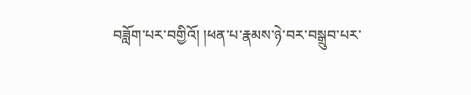བཟློག་པར་བགྱིའོ། །ཕན་པ་རྣམས་ཉེ་བར་བསྒྲུབ་པར་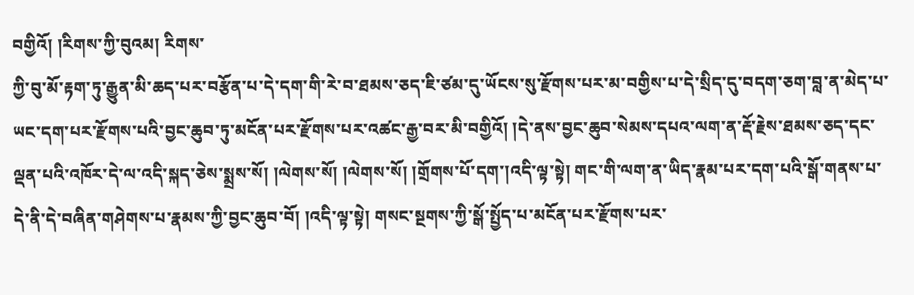བགྱིའོ། །རིགས་ཀྱི་བུའམ། རིགས་
ཀྱི་བུ་མོ་རྟག་ཏུ་རྒྱུན་མི་ཆད་པར་བརྩོན་པ་དེ་དག་གི་རེ་བ་ཐམས་ཅད་ཇི་ཙམ་དུ་ཡོངས་སུ་རྫོགས་པར་མ་བགྱིས་པ་དེ་སྲིད་དུ་བདག་ཅག་བླ་ན་མེད་པ་ཡང་དག་པར་རྫོགས་པའི་བྱང་ཆུབ་ཏུ་མངོན་པར་རྫོགས་པར་འཚང་རྒྱ་བར་མི་བགྱིའོ། །དེ་ནས་བྱང་ཆུབ་སེམས་དཔའ་ལག་ན་རྡོ་རྗེས་ཐམས་ཅད་དང་ལྡན་པའི་འཁོར་དེ་ལ་འདི་སྐད་ཅེས་སྨྲས་སོ། །ལེགས་སོ། །ལེགས་སོ། །གྲོགས་པོ་དག་།འདི་ལྟ་སྟེ། གང་གི་ལག་ན་ཡིད་རྣམ་པར་དག་པའི་སྒོ་གནས་པ་དེ་ནི་དེ་བཞིན་གཤེགས་པ་རྣམས་ཀྱི་བྱང་ཆུབ་བོ། །འདི་ལྟ་སྟེ། གསང་སྔགས་ཀྱི་སྒོ་སྤྱོད་པ་མངོན་པར་རྫོགས་པར་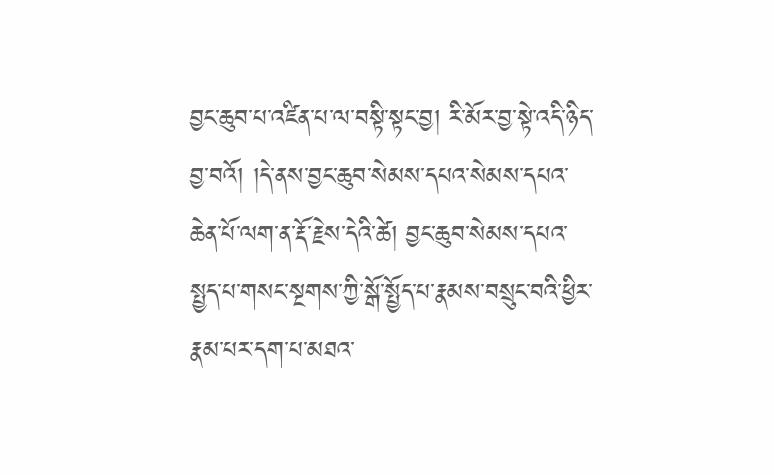བྱང་ཆུབ་པ་འཛིན་པ་ལ་བསྟི་སྟང་བྱ། རི་མོར་བྱ་སྟེ་འདི་ཉིད་བྱ་བའོ། །དེ་ནས་བྱང་ཆུབ་སེམས་དཔའ་སེམས་དཔའ་ཆེན་པོ་ལག་ན་རྡོ་རྗེས་དེའི་ཚེ། བྱང་ཆུབ་སེམས་དཔའ་སྤྱད་པ་གསང་སྔགས་ཀྱི་སྒོ་སྤྱོད་པ་རྣམས་བསྲུང་བའི་ཕྱིར་རྣམ་པར་དག་པ་མཐའ་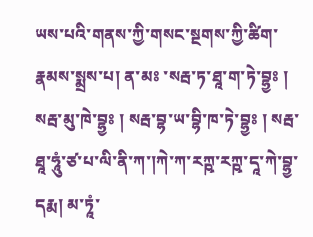ཡས་པའི་གནས་ཀྱི་གསང་སྔགས་ཀྱི་ཚིག་རྣམས་སྨྲས་པ། ན་མཿ ་སརྦ་ཏ་ཐཱ་ག་ཏེ་བྷྱཿ ། སརྦ་མུ་ཁེ་བྷྱཿ ། སརྦ་བྷ་ཡ་བྷི་ཁ་ཏེ་བྷྱཿ ། སརྦ་ཐཱ་ཧཱུཾ་ཙ་པ་ལི་ནི་ཀ་།ཀེ་ཀ་རཀྵ་རཀྵ་དཱ་ཀེ་བྷྱ་དརྨ། མ་ཏཱཾ་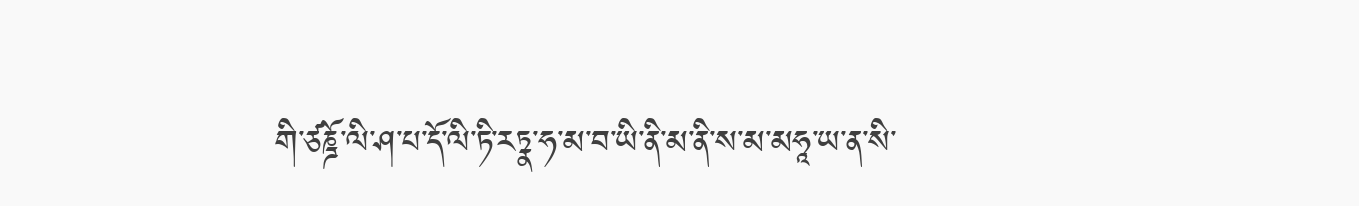གི་ཙཎྜོ་ལི་ཤ་པ་དོ་ལི་ཏི་རཏྣ་ཧ་མ་བ་ཡི་ནི་མ་ནི་ས་མ་མཧཱ་ཡ་ན་སི་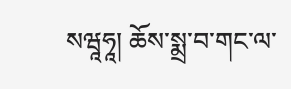སཝཱཧཱ། ཆོས་སྨྲ་བ་གང་ལ་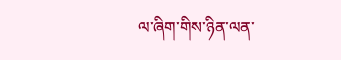ལ་ཞིག་གིས་ཉིན་ལན་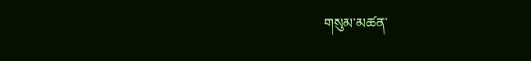གསུམ་མཚན་